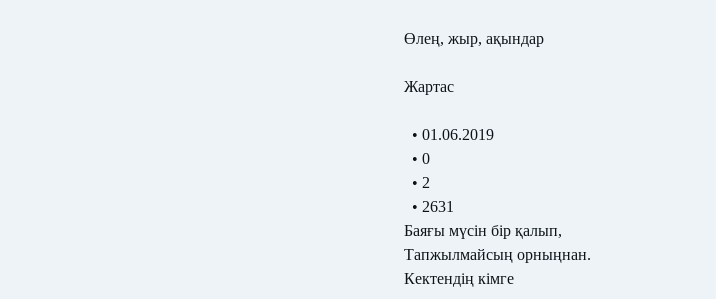Өлең, жыр, ақындар

Жартас

  • 01.06.2019
  • 0
  • 2
  • 2631
Баяғы мүсін бір қалып,
Тапжылмайсың орныңнан.
Кектендің кімге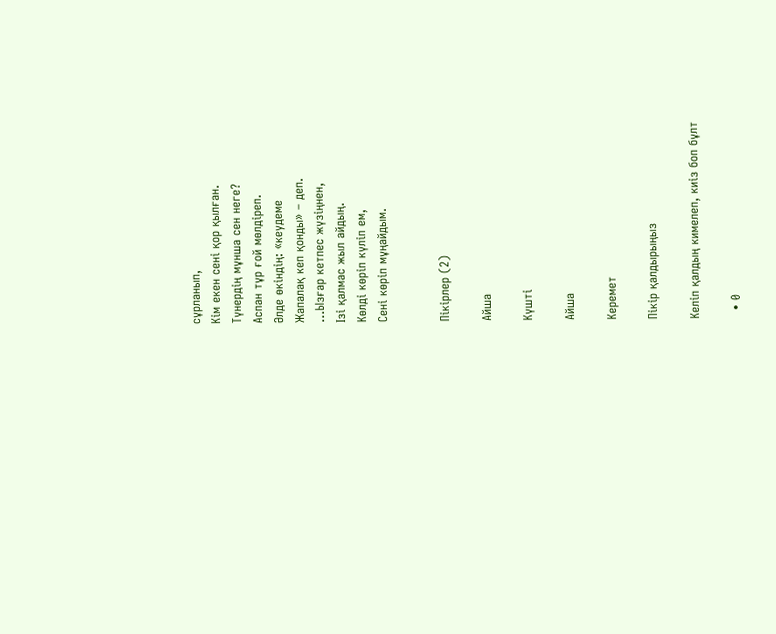сұрланып,
Кім екен сені қор қылған.
Түнердің мұнша сен неге?
Аспан тұр ғой мөлдіреп.
Әлде өкіндің: «кеудеме
Жапалақ кеп қонды» – деп.
...Ызғар кетпес жүзіңнен,
Ізі қалмас жыл айдың.
Көлді көріп күліп ем,
Сені көріп мұңайдым.


Пікірлер (2)

Айша

Күшті

Айша

Керемет

Пікір қалдырыңыз

Келіп қалдың кимелеп, киіз боп бұлт

  • 0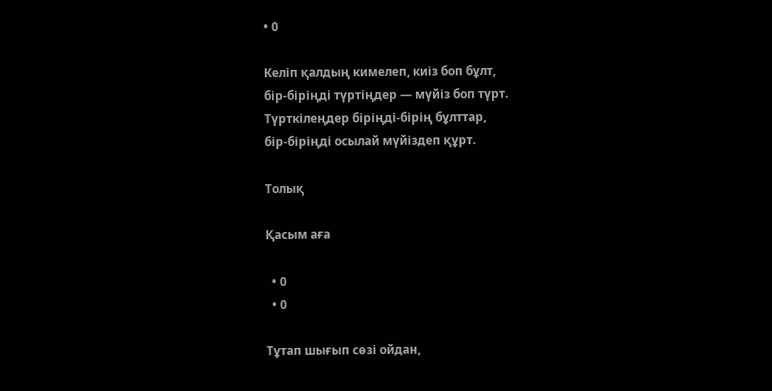• 0

Келіп қалдың кимелеп, киіз боп бұлт,
бір-біріңді түртіңдер — мүйіз боп түрт.
Түрткілеңдер біріңді-бірің бұлттар,
бір-біріңді осылай мүйіздеп құрт.

Толық

Қасым аға

  • 0
  • 0

Тұтап шығып сөзі ойдан,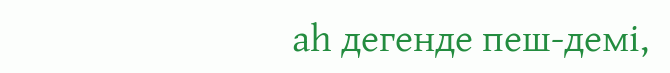аһ дегенде пеш-демі,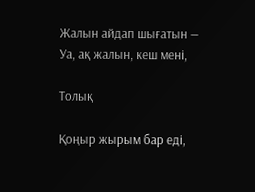Жалын айдап шығатын —
Уа, ақ жалын, кеш мені,

Толық

Қоңыр жырым бар еді,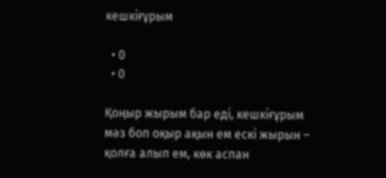кешкіғұрым

  • 0
  • 0

Қоңыр жырым бар еді, кешкіғұрым
мәз боп оқыр ақын ем ескі жырын –
қолға алып ем, көк аспан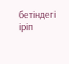бетіндегі
іріп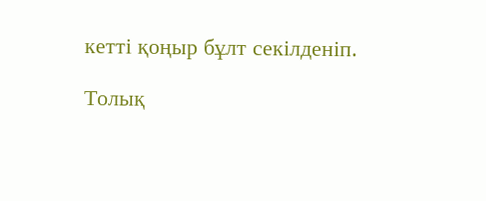кетті қоңыр бұлт секілденіп.

Толық